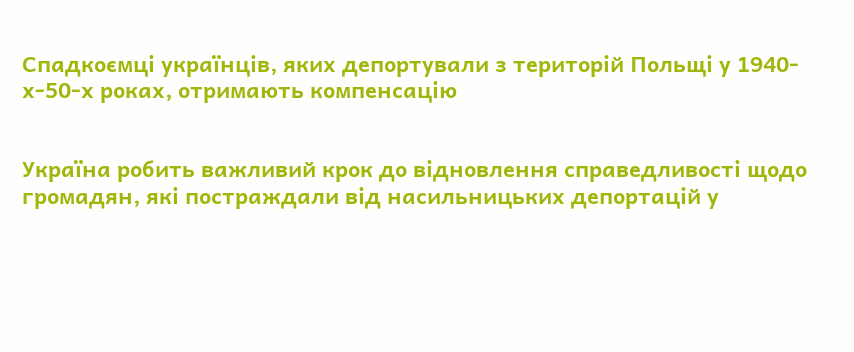Спадкоємці українців, яких депортували з територій Польщі у 1940-х-50-х роках, отримають компенсацію


Україна робить важливий крок до відновлення справедливості щодо громадян, які постраждали від насильницьких депортацій у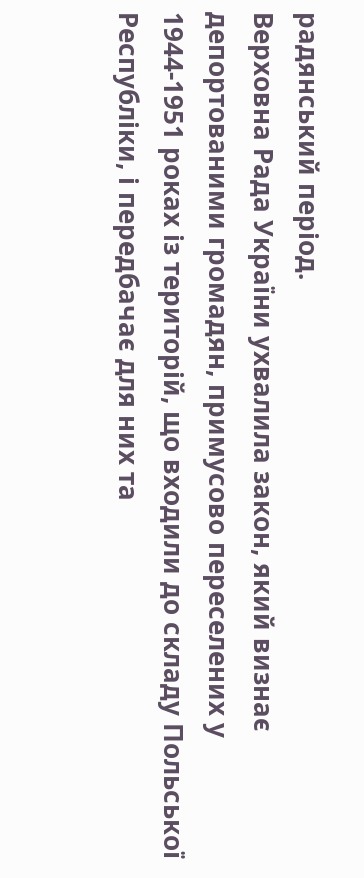радянський період.
Верховна Рада України ухвалила закон, який визнає депортованими громадян, примусово переселених у 1944-1951 роках із територій, що входили до складу Польської Республіки, і передбачає для них та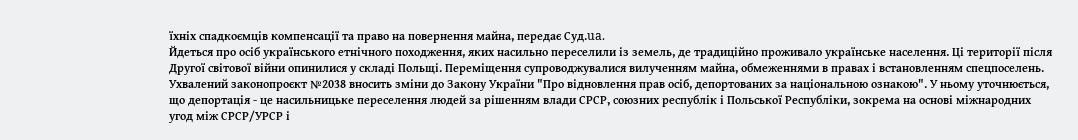їхніх спадкоємців компенсації та право на повернення майна, передає Суд.ua.
Йдеться про осіб українського етнічного походження, яких насильно переселили із земель, де традиційно проживало українське населення. Ці території після Другої світової війни опинилися у складі Польщі. Переміщення супроводжувалися вилученням майна, обмеженнями в правах і встановленням спецпоселень.
Ухвалений законопроєкт №2038 вносить зміни до Закону України "Про відновлення прав осіб, депортованих за національною ознакою". У ньому уточнюється, що депортація - це насильницьке переселення людей за рішенням влади СРСР, союзних республік і Польської Республіки, зокрема на основі міжнародних угод між СРСР/УРСР і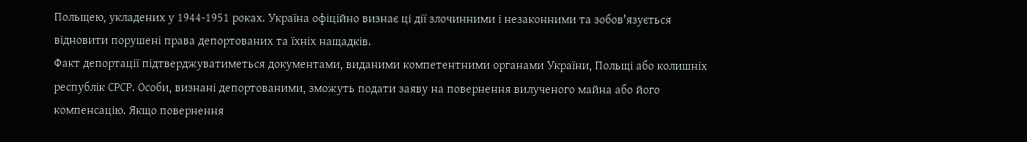Польщею, укладених у 1944-1951 роках. Україна офіційно визнає ці дії злочинними і незаконними та зобов'язується відновити порушені права депортованих та їхніх нащадків.
Факт депортації підтверджуватиметься документами, виданими компетентними органами України, Польщі або колишніх республік СРСР. Особи, визнані депортованими, зможуть подати заяву на повернення вилученого майна або його компенсацію. Якщо повернення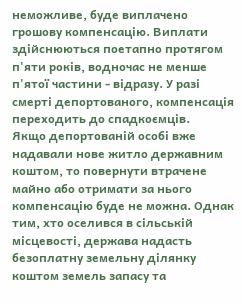неможливе, буде виплачено грошову компенсацію. Виплати здійснюються поетапно протягом п'яти років, водночас не менше п'ятої частини - відразу. У разі смерті депортованого, компенсація переходить до спадкоємців.
Якщо депортованій особі вже надавали нове житло державним коштом, то повернути втрачене майно або отримати за нього компенсацію буде не можна. Однак тим, хто оселився в сільській місцевості, держава надасть безоплатну земельну ділянку коштом земель запасу та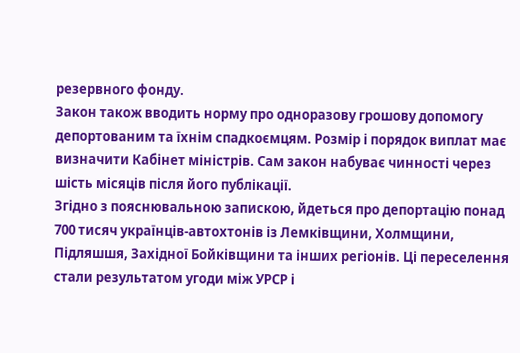резервного фонду.
Закон також вводить норму про одноразову грошову допомогу депортованим та їхнім спадкоємцям. Розмір і порядок виплат має визначити Кабінет міністрів. Сам закон набуває чинності через шість місяців після його публікації.
Згідно з пояснювальною запискою, йдеться про депортацію понад 700 тисяч українців-автохтонів із Лемківщини, Холмщини, Підляшшя, Західної Бойківщини та інших регіонів. Ці переселення стали результатом угоди між УРСР і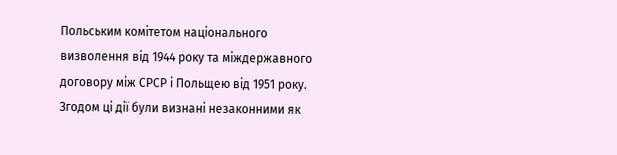Польським комітетом національного визволення від 1944 року та міждержавного договору між СРСР і Польщею від 1951 року. Згодом ці дії були визнані незаконними як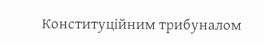Конституційним трибуналом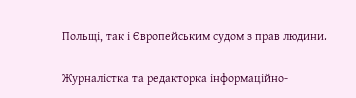Польщі, так і Європейським судом з прав людини.

Журналістка та редакторка інформаційно-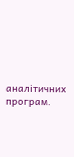аналітичних програм.